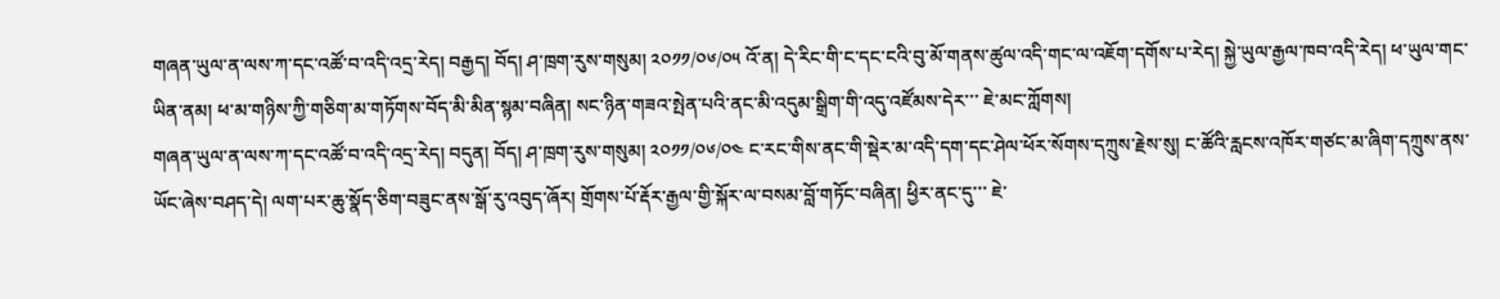གཞན་ཡུལ་ན་ལས་ཀ་དང་འཚོ་བ་འདི་འདྲ་རེད། བརྒྱད། བོད། ཤ་ཁྲག་རུས་གསུམ། ༢༠༡༡/༠༦/༠༥ འོ་ན། དེ་རིང་གི་ང་དང་ངའི་བུ་མོ་གནས་ཚུལ་འདི་གང་ལ་འཇོག་དགོས་པ་རེད། སྐྱེ་ཡུལ་རྒྱལ་ཁབ་འདི་རེད། ཕ་ཡུལ་གང་ཡིན་ནམ། ཕ་མ་གཉིས་ཀྱི་གཅིག་མ་གཏོགས་བོད་མི་མིན་སྙམ་བཞིན། སང་ཉིན་གཟའ་སྤེན་པའི་ནང་མི་འདུམ་སྒྲིག་གི་འདུ་འཛོམས་དེར་་་ ཇེ་མང་ཀློགས།
གཞན་ཡུལ་ན་ལས་ཀ་དང་འཚོ་བ་འདི་འདྲ་རེད། བདུན། བོད། ཤ་ཁྲག་རུས་གསུམ། ༢༠༡༡/༠༦/༠༤ ང་རང་གིས་ནང་གི་སྡེར་མ་འདི་དག་དང་ཤེལ་ཕོར་སོགས་དཀྲུས་རྗེས་སུ། ང་ཚོའི་རླངས་འཁོར་གཙང་མ་ཞིག་དཀྲུས་ནས་ཡོང་ཞེས་བཤད་དེ། ལག་པར་ཆུ་སྣོད་ཅིག་བཟུང་ནས་སྒོ་རུ་འབུད་ཞོར། གྲོགས་པོ་རྡོར་རྒྱལ་གྱི་སྐོར་ལ་བསམ་བློ་གཏོང་བཞིན། ཕྱིར་ནང་དུ་་་ ཇེ་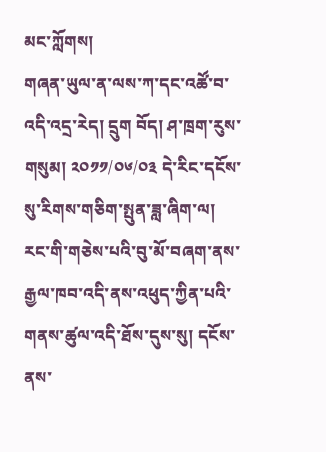མང་ཀློགས།
གཞན་ཡུལ་ན་ལས་ཀ་དང་འཚོ་བ་འདི་འདྲ་རེད། དྲུག བོད། ཤ་ཁྲག་རུས་གསུམ། ༢༠༡༡/༠༦/༠༣ དེ་རིང་དངོས་སུ་རིགས་གཅིག་སྤུན་ཟླ་ཞིག་ལ། རང་གི་གཅེས་པའི་བུ་མོ་བཞག་ནས་རྒྱལ་ཁབ་འདི་ནས་འཕུད་ཀྱིན་པའི་གནས་ཚུལ་འདི་ཐོས་དུས་སུ། དངོས་ནས་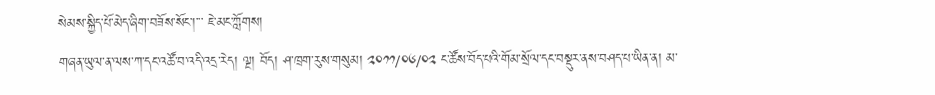སེམས་སྐྱིད་པོ་མེད་ཞིག་བཟོས་སོང་།་་་ ཇེ་མང་ཀློགས།
གཞན་ཡུལ་ན་ལས་ཀ་དང་འཚོ་བ་འདི་འདྲ་རེད། ལྔ། བོད། ཤ་ཁྲག་རུས་གསུམ། ༢༠༡༡/༠༦/༠༢ ང་ཚོས་བོད་པའི་གོམ་སྲོལ་དང་བསྡུར་ནས་བཤད་པ་ཡིན་ན། མ་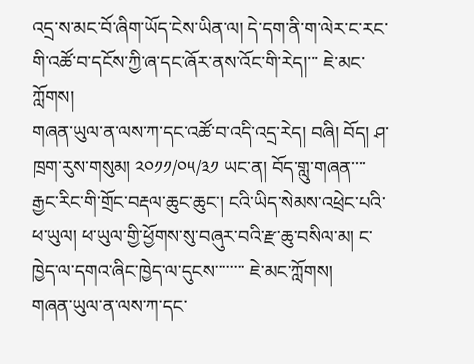འདྲ་ས་མང་བོ་ཞིག་ཡོད་ངེས་ཡིན་ལ། དེ་དག་ནི་ག་ལེར་ང་རང་གི་འཚོ་བ་དངོས་ཀྱི་ཞ་དང་ཞོར་ནས་འོང་གི་རེད།་་་ ཇེ་མང་ཀློགས།
གཞན་ཡུལ་ན་ལས་ཀ་དང་འཚོ་བ་འདི་འདྲ་རེད། བཞི། བོད། ཤ་ཁྲག་རུས་གསུམ། ༢༠༡༡/༠༥/༣༡ ཡང་ན། བོད་གླུ་གཞན་་་་ རྒྱང་རིང་གི་གྲོང་བརྡལ་ཆུང་ཆུང་། ངའི་ཡིད་སེམས་འཕྲེང་པའི་ཕ་ཡུལ། ཕ་ཡུལ་གྱི་ཕྱོགས་སུ་བཞུར་བའི་རྫ་ཆུ་བསིལ་མ། ང་ཁྱེད་ལ་དགའ་ཞིང་ཁྱེད་ལ་དུངས་་་་་་་་ ཇེ་མང་ཀློགས།
གཞན་ཡུལ་ན་ལས་ཀ་དང་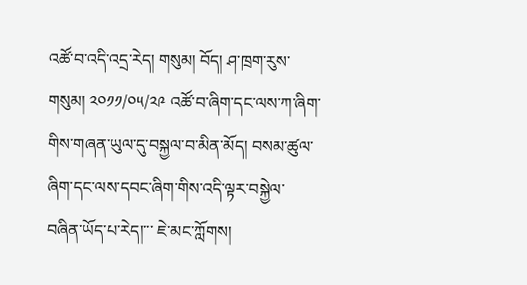འཚོ་བ་འདི་འདྲ་རེད། གསུམ། བོད། ཤ་ཁྲག་རུས་གསུམ། ༢༠༡༡/༠༥/༢༩ འཚོ་བ་ཞིག་དང་ལས་ཀ་ཞིག་གིས་གཞན་ཡུལ་དུ་བསྐྱལ་བ་མིན་མོད། བསམ་ཚུལ་ཞིག་དང་ལས་དབང་ཞིག་གིས་འདི་ལྟར་བསྐྱེལ་བཞིན་ཡོད་པ་རེད།་་་ ཇེ་མང་ཀློགས།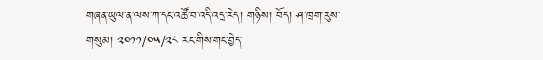གཞན་ཡུལ་ན་ལས་ཀ་དང་འཚོ་བ་འདི་འདྲ་རེད། གཉིས། བོད། ཤ་ཁྲག་རུས་གསུམ། ༢༠༡༡/༠༥/༢༨ རང་གིས་གང་བྱེད་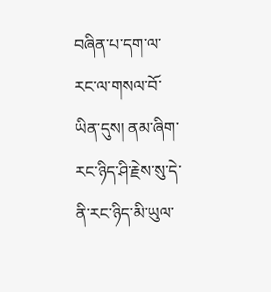བཞིན་པ་དག་ལ་རང་ལ་གསལ་བོ་ཡིན་དུས། ནམ་ཞིག་རང་ཉིད་ཤི་རྗེས་སུ་དེ་ནི་རང་ཉིད་མི་ཡུལ་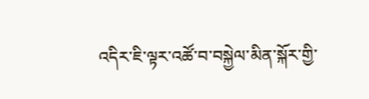འདིར་ཇི་ལྟར་འཚོ་བ་བསྐྱེལ་མིན་སྐོར་གྱི་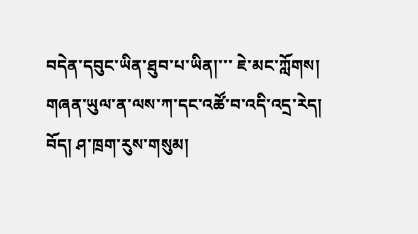བདེན་དབུང་ཡིན་ཐུབ་པ་ཡིན།་་་ ཇེ་མང་ཀློགས།
གཞན་ཡུལ་ན་ལས་ཀ་དང་འཚོ་བ་འདི་འདྲ་རེད། བོད། ཤ་ཁྲག་རུས་གསུམ།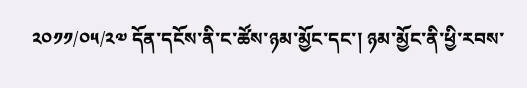༢༠༡༡/༠༥/༢༧ དོན་དངོས་ནི་ང་ཚོས་ཉམ་མྱོང་དང་། ཉམ་མྱོང་ནི་ཕྱི་རབས་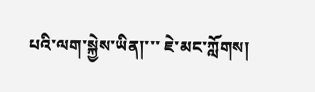པའི་ལག་སྐྱེས་ཡིན།་་་ ཇེ་མང་ཀློགས།